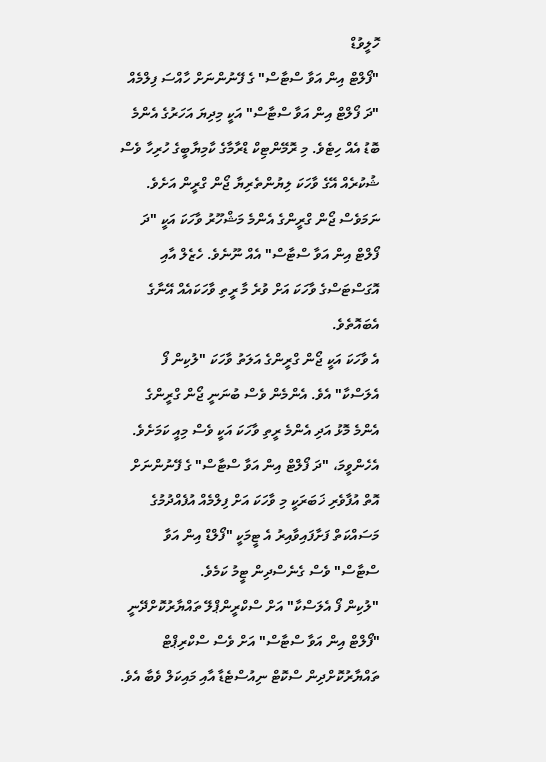ހޮލީވުޑް
"ފޯލްޓް އިން އަވާ ސްޓާސް" ގެ ފޭނުންނަށް ހާއްސަ ފިލްމެއް
"ދަ ފޯލްޓް އިން އަވާ ސްޓާސް" އަކީ މިދިޔަ އަހަރުގެ އެންމެ ބޮޑު އެއް ހިޓެވެ. މި ރޮމޭންޓިކް ޑްރާމާގެ ކާމިޔާބީގެ ހުރިހާ ވެސް ޝުކުރެއް އޭގެ ވާހަކަ ލިޔުންތެރިޔާ ޖޯން ގްރީން އަށެވެ.
ނަމަވެސް ޖޯން ގްރީންގެ އެންމެ މަޝްހޫރު ވާހަކަ އަކީ "ދަ ފޯލްޓް އިން އަވާ ސްޓާސް" އެއް ނޫނެވެ. ހެޒެލް އާއި އޮގަސްޓަސްގެ ވާހަކަ އަށް ވުރެ މާ ރީތި ވާހަކައެއް އޭނާގެ އެބައޮތެވެ.
އެ ވާހަކަ އަކީ ޖޯން ގްރީންގެ އަލަތު ވާހަކަ "ލުކިން ފޯ އެލަސްކާ" އެވެ. އެންމެން ވެސް ބުނަނީ ޖޯން ގްރީންގެ އެންމެ މޮޅު އަދި އެންމެ ރީތި ވާހަކަ އަކީ ވެސް މިއީ ކަމަށެވެ.
އެހެންވީމަ، "ދަ ފޯލްޓް އިން އަވާ ސްޓާސް" ގެ ފޭނުންނަށް އޮތް އުފާވެރި ޚަބަރަކީ މި ވާހަކަ އަށް ފިލްމެއް އުފެއްދުމުގެ މަސައްކަތް ފަށާފައިވާއިރު އެ ޓީމަކީ "ފޯލްޑް އިން އަވާ ސްޓާސް" ވެސް ގެނެސްދިން ޓީމު ކަމެވެ.
"ލުކިން ފޯ އެލަސްކާ" އަށް ސްކްރީންޕްލޭ ތައްޔާރުކޮށްދޭނީ "ފޯލްޓް އިން އަވާ ސްޓާސް" އަށް ވެސް ސްކްރިޕްޓް ތައްޔާރުކޮށްދިން ސްކޮޓް ނިއުސްޓެޑާ އާއި މައިކަލް ވެބާ އެވެ.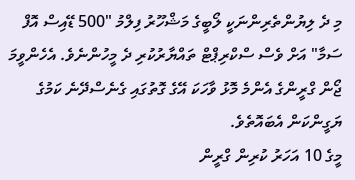މި ދެ ލިޔުންތެރިންނަކީ ލޯބީގެ މަޝްހޫރު ފިލްމު "500 ޑޭއިސް އޮފް ސަމާ" އަށް ވެސް ސްކްރިޕްޓް ތައްޔާރުކުރި ދެ މީހުންނެވެ. އެހެންވީމަ ޖޯން ގްރީންގެ އެންމެ މޮޅު ވާހަކަ އޭގެ ގޮތުގައި ގެނެސްދޭނެ ކަމުގެ ޔަގީންކަން އެބައޮތެވެ.
މީގެ 10 އަހަރު ކުރިން ގްރީން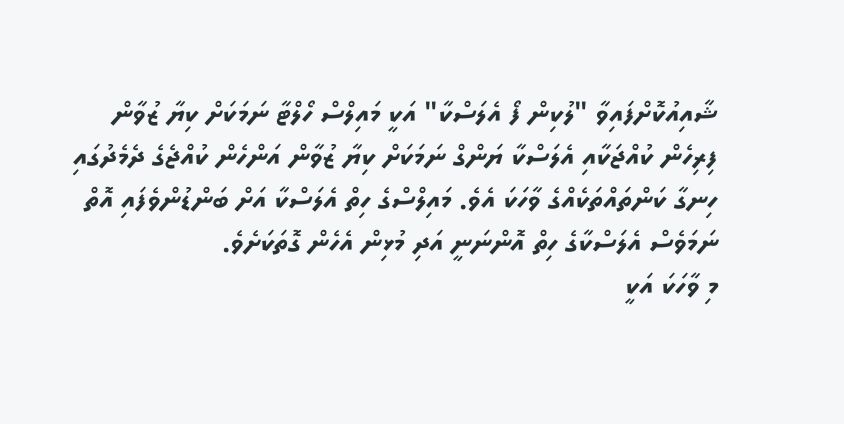ޝާއިއުކޮށްފައިވާ "ލުކިން ފޯ އެލަސްކާ" އަކީ މައިލްސް ހޯލްޓާ ނަމަކަށް ކިޔާ ޒުވާން ފިރިހެން ކުއްޖަކާއި އެލަސްކާ ޔަންގް ނަމަކަށް ކިޔާ ޒުވާން އަންހެން ކުއްޖެގެ ދެމެދުގައި ހިނގާ ކަންތައްތަކެއްގެ ވާހަކަ އެވެ. މައިލްސްގެ ހިތް އެލަސްކާ އަށް ބަންޑުންވެފައި އޮތް ނަމަވެސް އެލަސްކާގެ ހިތް އޮންނަނީ އަދި މުޅިން އެހެން ގޮތަކަށެވެ.
މި ވާހަކަ އަކީ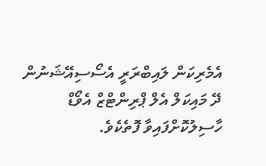އެމެރިކަން ލައިބްރަރީ އެސޯސިއޭޝަނުން ދޭ މައިކަލް އެލް ޕްރިންޓްޒް އެވޯޑް ހާސިލުކޮށްފައިވާ ފޮތެކެވެ.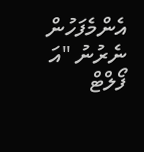އެންމެފަހުން ނެރުނު "އަ ފޯލްޓް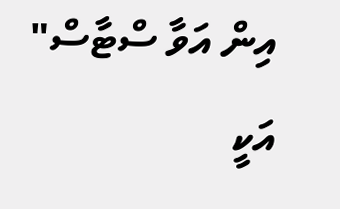އިން އަވާ ސްޓާސް" އަކީ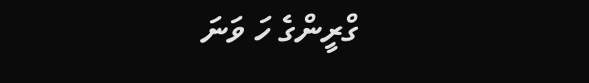ގްރީންގެ ހަ ވަނަ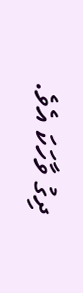ދިގު ވާހަކަ އެވެ.